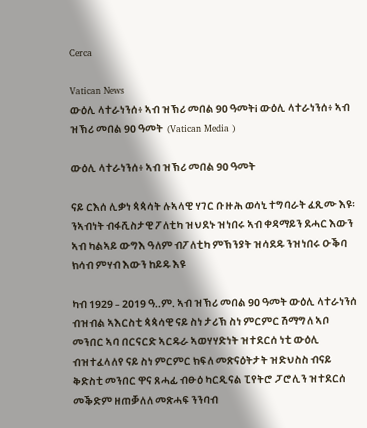Cerca

Vatican News
ውዕሊ ላተራነንሰ፥ ኣብ ዝኽሪ መበል 90 ዓመትi ውዕሊ ላተራነንሰ፥ ኣብ ዝኽሪ መበል 90 ዓመት  (Vatican Media )

ውዕሊ ላተራነንሰ፥ ኣብ ዝኽሪ መበል 90 ዓመት

ናይ ርእሰ ሊቃነ ጳጳሳት ሉኣላዊ ሃገር ቡዙሕ ወሳኒ ተግባራት ፈጺሙ እዩ፡ ንኣብነት ብፋሺስታዊ ፖለቲካ ዝህደኑ ዝነበሩ ኣብ ቀዳማይን ደሓር እውን ኣብ ካልኣይ ውግእ ዓለም ብፖለቲካ ምኽንያት ዝሳደዱ ንዝነበሩ ዑቕባ ክሳብ ምሃብ እውን ከይዱ እዩ

ካብ 1929 – 2019 ዓ..ም. ኣብ ዝኽሪ መበል 90 ዓመት ውዕሊ ላተራነንሰ ብዝብል ኣእርስቲ ጳጳሳዊ ናይ ስነ ታሪኽ ስነ ምርምር ሽማግለ ኣቦ መንበር ኣባ በርናርድ ኣርዱራ ኣወሃሃድነት ዝተደርሰ ነቲ ውዕሊ ብዝተፈላለየ ናይ ስነ ምርምር ክፍለ መጽናዕትታት ዝድህስስ ብናይ ቅድስቲ መንበር ዋና ጸሓፊ ብፁዕ ካርዲናል ፒየትሮ ፓሮሊን ዝተደርሰ መቕድም ዘጠቓለለ መጽሓፍ ንንባብ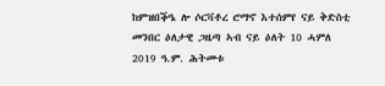ከምዝበቕዔ ሎ ሶርቫቶረ ሮማኖ እተሰምየ ናይ ቅድስቲ መንበር ዕለታዊ ጋዜጣ ኣብ ናይ ዕለት 10 ሓምለ 2019 ዓ.ም. ሕትመቱ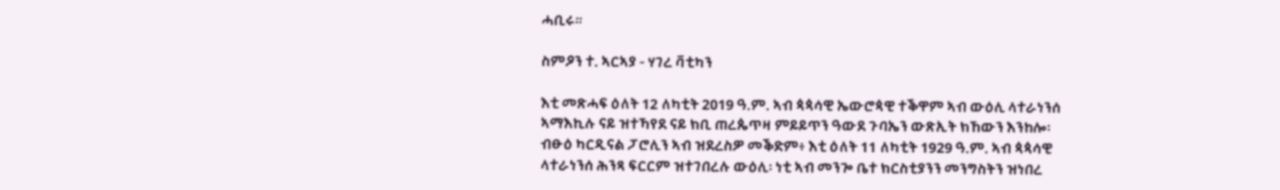ሓቢሩ።

ስምዖን ተ. ኣርኣያ - ሃገረ ቫቲካን

እቲ መጽሓፍ ዕለት 12 ለካቲት 2019 ዓ.ም. ኣብ ጳጳሳዊ ኤውሮጳዊ ተቕዋም ኣብ ውዕሊ ላተራነንሰ ኣማእኪሉ ናይ ዝተኻየደ ናይ ክቢ ጠረጴጥዛ ምይይጥን ዓውደ ጉባኤን ውጽኢት ክኸውን እንከሎ፡ ብፁዕ ካርዲናል ፓሮሊን ኣብ ዝደረስዎ መቕድም፥ እቲ ዕለት 11 ለካቲት 1929 ዓ.ም. ኣብ ጳጳሳዊ ላተራነንሰ ሕንጻ ፍርርም ዝተገበረሉ ውዕሊ፡ ነቲ ኣብ መንጐ ቤተ ክርስቲያንን መንግስትን ዝነበረ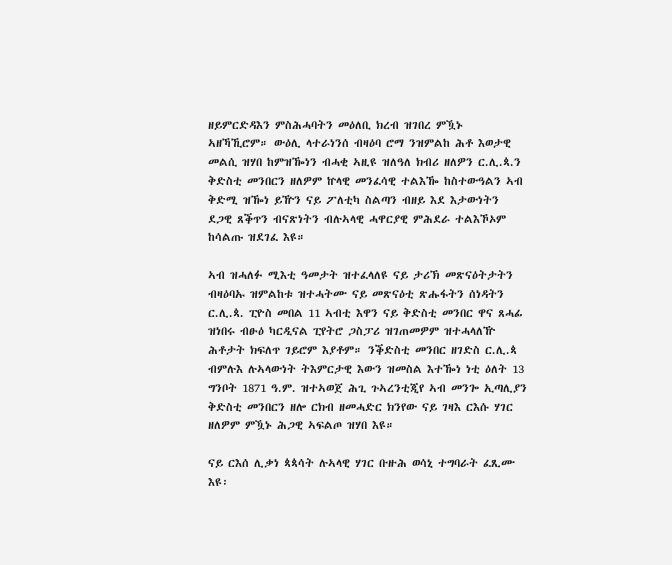ዘይምርድዳእን ምስሕሓባትን መዕለቢ ክረብ ዝገበረ ምዃኑ ኣዘኻኺሮም። ውዕሊ ላተራነንሰ ብዛዕባ ሮማ ንዝምልከ ሕቶ እወታዊ መልሲ ዝሃበ ከምዝዀነን ብሓቂ ኣዚዩ ዝለዓለ ክብሪ ዘለዎን ር.ሊ.ጳ.ን ቅድስቲ መንበርን ዘለዎም ኵላዊ መንፈሳዊ ተልእዀ ከስተውዓልን ኣብ ቅድሚ ዝዀነ ይዅን ናይ ፖለቲካ ስልጣን ብዘይ እደ እታውነትን ደጋዊ ጸቕጥን ብናጽነትን ብሉኣላዊ ሓዋርያዊ ምሕደራ ተልእኾኦም ከሳልጡ ዝደገፈ እዩ።

ኣብ ዝሓለፉ ሚእቲ ዓመታት ዝተፈላለዩ ናይ ታሪኽ መጽናዕትታትን ብዛዕባኡ ዝምልከቱ ዝተሓትሙ ናይ መጽናዕቲ ጽሑፋትን ሰነዳትን ር.ሊ.ጳ. ፒዮስ መበል 11 ኣብቲ እዋን ናይ ቅድስቲ መንበር ዋና ጸሓፊ ዝነበሩ ብፁዕ ካርዲናል ፒየትሮ ጋስፓሪ ዝገጠመዎም ዝተሓላለዅ ሕቶታት ክፍለጥ ገይሮም እያቶም። ንቕድስቲ መንበር ዘገድስ ር.ሊ.ጳ ብምሉእ ሉኣላውነት ትእምርታዊ እውን ዝመስል እተዀነ ነቲ ዕለት 13 ግንቦት 1871 ዓ.ም. ዝተኣወጀ ሕጊ ጉኣረንቲጂየ ኣብ መንጐ ኢጣሊያን ቅድስቲ መንበርን ዘሎ ርክብ ዘመሓድር ክንየው ናይ ገዛእ ርእሱ ሃገር ዘለዎም ምዃኑ ሕጋዊ ኣፍልጦ ዝሃበ እዩ።

ናይ ርእሰ ሊቃነ ጳጳሳት ሉኣላዊ ሃገር ቡዙሕ ወሳኒ ተግባራት ፈጺሙ እዩ፡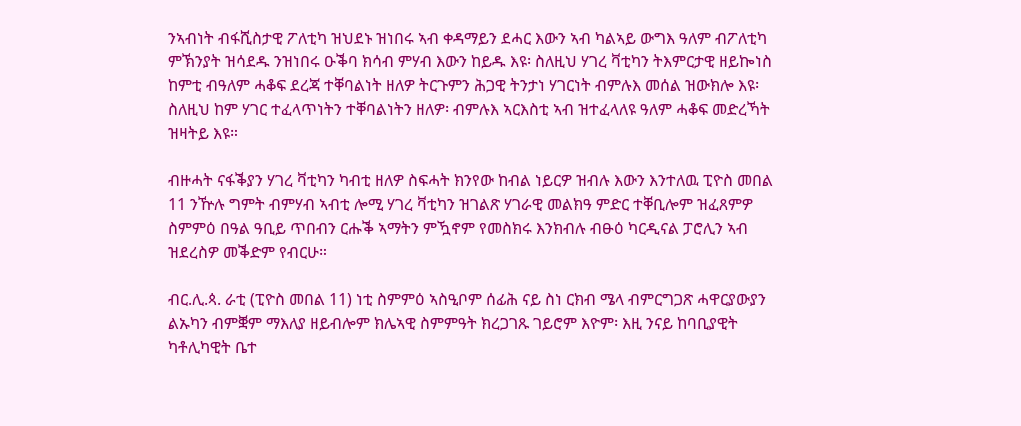ንኣብነት ብፋሺስታዊ ፖለቲካ ዝህደኑ ዝነበሩ ኣብ ቀዳማይን ደሓር እውን ኣብ ካልኣይ ውግእ ዓለም ብፖለቲካ ምኽንያት ዝሳደዱ ንዝነበሩ ዑቕባ ክሳብ ምሃብ እውን ከይዱ እዩ፡ ስለዚህ ሃገረ ቫቲካን ትእምርታዊ ዘይኰነስ ከምቲ ብዓለም ሓቆፍ ደረጃ ተቐባልነት ዘለዎ ትርጉምን ሕጋዊ ትንታነ ሃገርነት ብምሉእ መሰል ዝውክሎ እዩ፡ ስለዚህ ከም ሃገር ተፈላጥነትን ተቐባልነትን ዘለዎ፡ ብምሉእ ኣርእስቲ ኣብ ዝተፈላለዩ ዓለም ሓቆፍ መድረኻት ዝዛትይ እዩ።

ብዙሓት ናፋቕያን ሃገረ ቫቲካን ካብቲ ዘለዎ ስፍሓት ክንየው ከብል ነይርዎ ዝብሉ እውን እንተለዉ ፒዮስ መበል 11 ንዅሉ ግምት ብምሃብ ኣብቲ ሎሚ ሃገረ ቫቲካን ዝገልጽ ሃገራዊ መልክዓ ምድር ተቐቢሎም ዝፈጸምዎ ስምምዕ በዓል ዓቢይ ጥበብን ርሑቕ ኣማትን ምዃኖም የመስክሩ እንክብሉ ብፁዕ ካርዲናል ፓሮሊን ኣብ ዝደረስዎ መቕድም የብርሁ።

ብር.ሊ.ጳ. ራቲ (ፒዮስ መበል 11) ነቲ ስምምዕ ኣስዒቦም ሰፊሕ ናይ ስነ ርክብ ሜላ ብምርግጋጽ ሓዋርያውያን ልኡካን ብምቛም ማእለያ ዘይብሎም ክሌኣዊ ስምምዓት ክረጋገጹ ገይሮም እዮም፡ እዚ ንናይ ከባቢያዊት ካቶሊካዊት ቤተ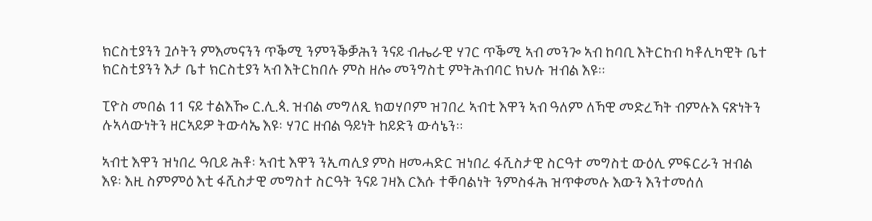ክርስቲያንን ጓሶትን ምእመናንን ጥቕሚ ንምንቕቓሕን ንናይ ብሔራዊ ሃገር ጥቕሚ ኣብ መንጐ ኣብ ከባቢ እትርከብ ካቶሊካዊት ቤተ ክርስቲያንን እታ ቤተ ክርስቲያን ኣብ እትርከበሉ ምስ ዘሎ መንግስቲ ምትሕብባር ክህሉ ዝብል እዩ።

ፒዮስ መበል 11 ናይ ተልእዀ ር.ሊ.ጳ. ዝብል መግለጺ ክወሃቦም ዝገበረ ኣብቲ እዋን ኣብ ዓለም ለኻዊ መድረኻት ብምሉእ ናጽነትን ሉኣላውነትን ዘርኣይዎ ትውሳኤ እዩ፡ ሃገር ዘብል ዓይነት ከይድን ውሳኔን።

ኣብቲ እዋን ዝነበረ ዓቢይ ሕቶ፡ ኣብቲ እዋን ንኢጣሊያ ምስ ዘመሓድር ዝነበረ ፋሺስታዊ ስርዓተ መግስቲ ውዕሊ ምፍርራን ዝብል እዩ፡ እዚ ስምምዕ እቲ ፋሺስታዊ መግስተ ስርዓት ንናይ ገዛእ ርእሱ ተቐባልነት ንምስፋሕ ዝጥቀመሉ እውን እንተመሰለ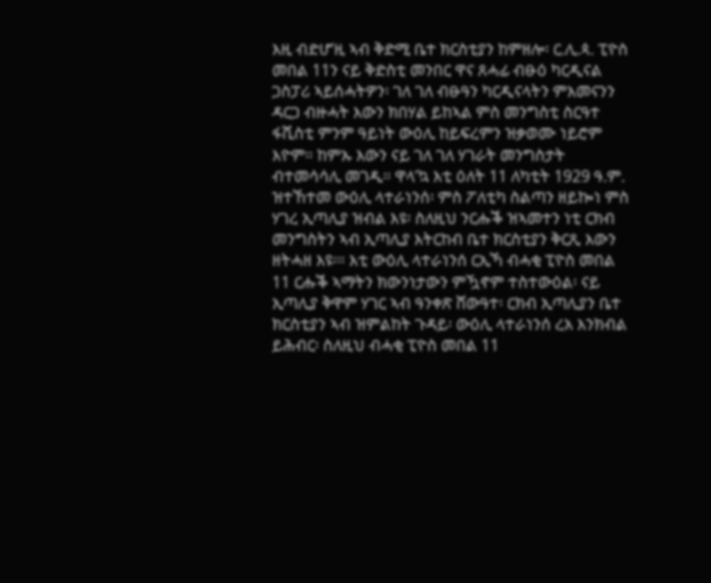እዚ ብድሆ’ዚ ኣብ ቅድሚ ቤተ ክርስቲያን ከምዘሎ፡ ር.ሊ.ጳ. ፒዮስ መበል 11ን ናይ ቅድስቲ መንበር ዋና ጸሓፊ ብፁዕ ካርዲናል ጋስፓሪ ኣይሰሓትዎን፡ ገለ ገለ ብፁዓን ካርዲናላትን ምእመናንን ዳርጋ ብዙሓት እውን ክበሃል ይከኣል ምስ መንግስቲ ስርዓተ ፋሺስቲ ምንም ዓይነት ውዕሊ ከይፍረምን ዝቃወሙ ነይሮም እዮም። ከምኡ እውን ናይ ገለ ገለ ሃገራት መንግስታት ብተመሳሳሊ መገዲ። ዋላ’ኳ እቲ ዕለት 11 ለካቲት 1929 ዓ.ም. ዝተኸተመ ውዕሊ ላተራነንሰ፡ ምስ ፖለቲካ ስልጣን ዘይኰነ ምስ ሃገረ ኢጣሊያ ዝብል እዩ፡ ስለዚህ ንርሑቕ ዝኣመተን ነቲ ርክብ መንግስትን ኣብ ኢጣሊያ እትርከብ ቤተ ክርስቲያን ቅርጺ እውን ዘትሓዘ እዩ፡። እቲ ውዕሊ ላተራነንሰ ርኢኻ ብሓቂ ፒዮስ መበል 11 ርሑቕ ኣማትን ክውንነታውን ምዃኖም ተስተውዕል፡ ናይ ኢጣሊያ ቅዋም ሃገር ኣብ ዓንቀጽ ሸውዓተ፡ ርክብ ኢጣሊያን ቤተ ክርስቲያን ኣብ ዝምልከት ጉዳይ፡ ውዕሊ ላተራነንሰ ረአ እንክብል ይሕብር፡ ስለዚህ ብሓቂ ፒዮስ መበል 11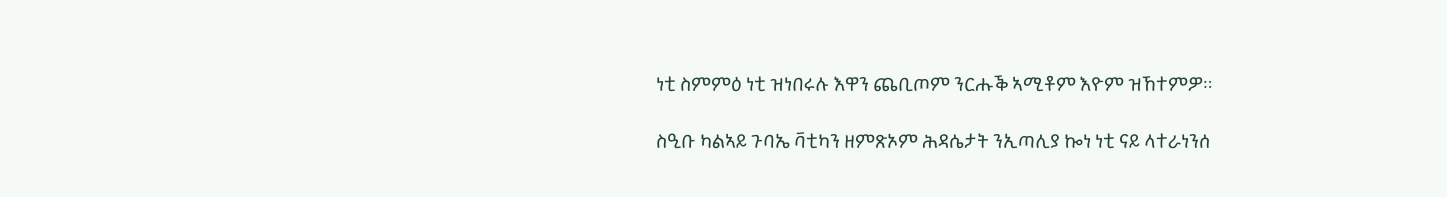ነቲ ስምምዕ ነቲ ዝነበሩሉ እዋን ጨቢጦም ንርሑቕ ኣሚቶም እዮም ዝኸተምዎ።

ስዒቡ ካልኣይ ጉባኤ ቫቲካን ዘምጽኦም ሕዳሴታት ንኢጣሊያ ኰነ ነቲ ናይ ላተራነንሰ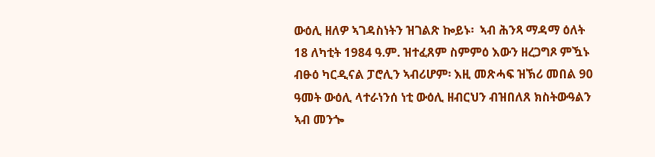ውዕሊ ዘለዎ ኣገዳስነትን ዝገልጽ ኰይኑ፡  ኣብ ሕንጻ ማዳማ ዕለት 18 ለካቲት 1984 ዓ.ም. ዝተፈጸም ስምምዕ እውን ዘረጋግጾ ምዃኑ ብፁዕ ካርዲናል ፓሮሊን ኣብሪሆም፡ እዚ መጽሓፍ ዝኽሪ መበል 90 ዓመት ውዕሊ ላተራነንሰ ነቲ ውዕሊ ዘብርህን ብዝበለጸ ክስትውዓልን ኣብ መንጐ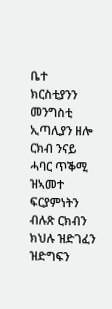ቤተ ክርስቲያንን መንግስቲ ኢጣሊያን ዘሎ ርክብ ንናይ ሓባር ጥቕሚ ዝኣመተ ፍርያምነትን ብሉጽ ርክብን ክህሉ ዝድገፈን ዝድግፍን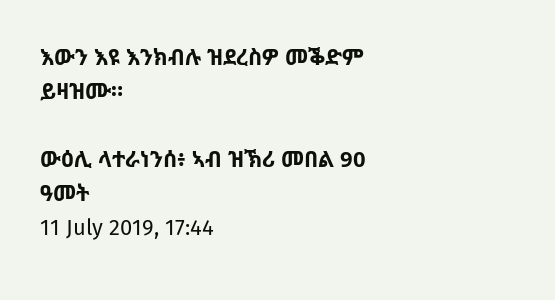እውን እዩ እንክብሉ ዝደረስዎ መቕድም ይዛዝሙ።

ውዕሊ ላተራነንሰ፥ ኣብ ዝኽሪ መበል 90 ዓመት
11 July 2019, 17:44